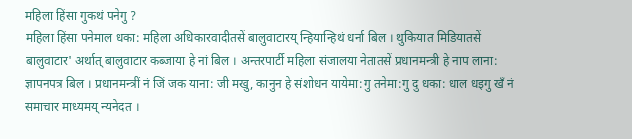महिला हिंसा गुकथं पनेगु ?
महिला हिंसा पनेमाल धका: महिला अधिकारवादीतसें बालुवाटारय् न्हियान्हिथं धर्ना बिल । थुकियात मिडियातसें बालुवाटार' अर्थात् बालुवाटार कब्जाया हे नां बिल । अन्तरपार्टी महिला संजालया नेतातसें प्रधानमन्त्री हे नाप लाना: ज्ञापनपत्र बिल । प्रधानमन्त्रीं नं जिं जक याना: जी मखु, कानुन हे संशोधन यायेमा:गु तनेमा:गु दु धका: धाल धइगु खँ नं समाचार माध्यमय् न्यनेदत ।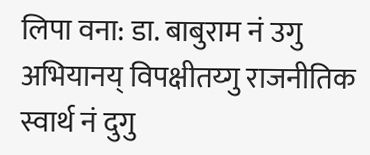लिपा वना: डा. बाबुराम नं उगु अभियानय् विपक्षीतय्गु राजनीतिक स्वार्थ नं दुगु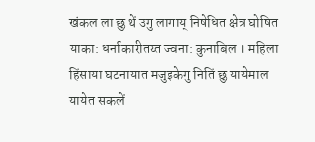खंकल ला छु थें उगु लागाय् निषेधित क्षेत्र घोषित याका: धर्नाकारीतय्त ज्वना: कुनाबिल । महिला हिंसाया घटनायात मजुइकेगु नितिं छु यायेमाल यायेत सकलें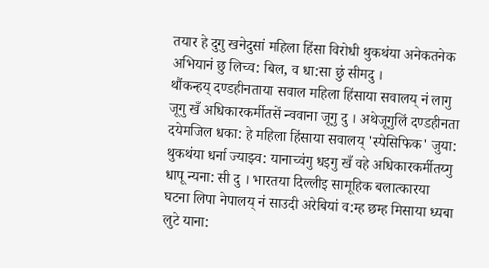तयार हे दुगु खनेदुसां महिला हिंसा विरोधी थुकथंया अनेकतनेक अभियानं छु लिच्व: बिल, व धा:सा छुं सीमदु ।
थौंकन्हय् दण्डहीनताया सवाल महिला हिंसाया सवालय् नं लागु जूगु खँ अधिकारकर्मीतसें न्ववाना जूगु दु । अथेजूगुलिं दण्डहीनता दयेमजिल धका: हे महिला हिंसाया सवालय् 'स्पेसिफिक' जुया: थुकथंया धर्ना ज्याझ्व: यानाच्वंगु धइगु खँ वहे अधिकारकर्मीतय्गु धापू न्यना: सी दु । भारतया दिल्लीइ सामूहिक बलात्कारया घटना लिपा नेपालय् नं साउदी अरेबियां व:म्ह छम्ह मिसाया ध्यबा लुटे याना: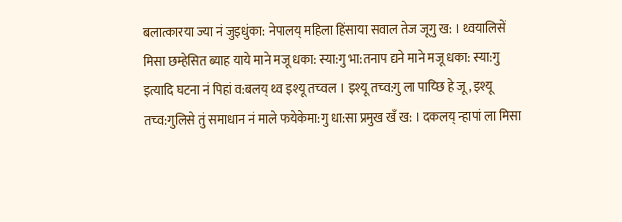बलात्कारया ज्या नं जुइधुंका: नेपालय् महिला हिंसाया सवाल तेज जूगु ख: । थ्वयालिसें मिसा छम्हेसित ब्याह याये माने मजू धका: स्या:गु भा:तनाप द्यने माने मजू धका: स्या:गु इत्यादि घटना नं पिहां व:बलय् थ्व इश्यू तच्वल । इश्यू तच्व:गु ला पाय्छि हे जू, इश्यू तच्व:गुलिसे तुं समाधान नं माले फयेकेमा:गु धा:सा प्रमुख खँ ख: । दकलय् न्हापां ला मिसा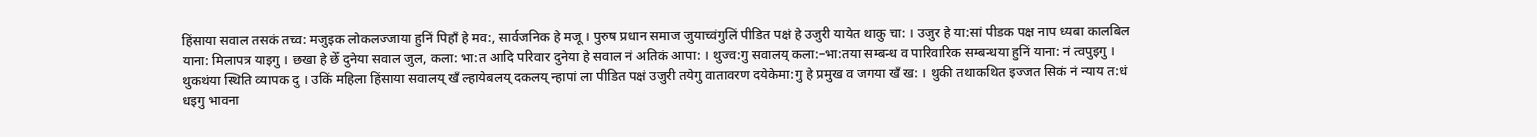हिंसाया सवाल तसकं तच्व: मजुइक लोकलज्जाया हुनिं पिहाँ हे मव:, सार्वजनिक हे मजू । पुरुष प्रधान समाज जुयाच्वंगुलिं पीडित पक्षं हे उजुरी यायेत थाकु चा: । उजुर हे या:सां पीडक पक्ष नाप ध्यबा कालबिल याना: मिलापत्र याइगु । छखा हे छेँ दुनेया सवाल जुल, कला: भा:त आदि परिवार दुनेया हे सवाल नं अतिकं आपा: । थुज्व:गु सवालय् कला:–भा:तया सम्बन्ध व पारिवारिक सम्बन्धया हुनिं याना: नं त्वपुइगु । थुकथंया स्थिति व्यापक दु । उकिं महिला हिंसाया सवालय् खँ ल्हायेबलय् दकलय् न्हापां ला पीडित पक्षं उजुरी तयेगु वातावरण दयेकेमा:गु हे प्रमुख व जगया खँ ख: । थुकी तथाकथित इज्जत सिकं नं न्याय त:धं धइगु भावना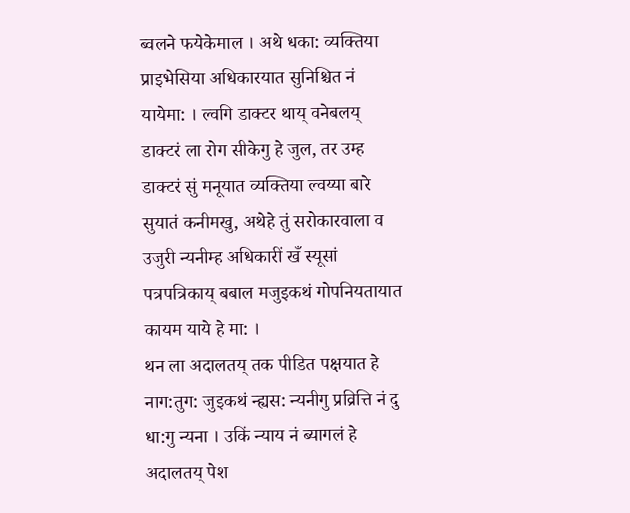ब्वलने फयेकेमाल । अथे धका: व्यक्तिया प्राइभेसिया अधिकारयात सुनिश्चित नं यायेमा: । ल्वगि डाक्टर थाय् वनेबलय् डाक्टरं ला रोग सीकेगु हे जुल, तर उम्ह डाक्टरं सुं मनूयात व्यक्तिया ल्वय्या बारे सुयातं कनीमखु, अथेहे तुं सरोकारवाला व उजुरी न्यनीम्ह अधिकारीं खँ स्यूसां पत्रपत्रिकाय् बबाल मजुइकथं गोपनियतायात कायम याये हे मा: ।
थन ला अदालतय् तक पीडित पक्षयात हे नाग:तुग: जुइकथं न्ह्यस: न्यनीगु प्रव्रित्ति नं दु धा:गु न्यना । उकिं न्याय नं ब्यागलं हे अदालतय् पेश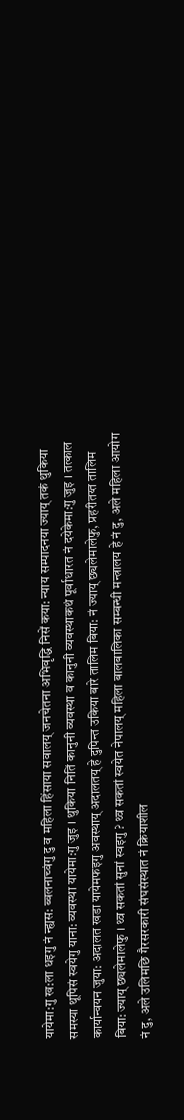यायेमा:गु ख:ला धइगु नं न्ह्यस: ब्वलनाच्वंगु दु व महिला हिंसाया सवालय् जनचेतना अभिवृद्धि निसें कया: न्याय सम्पादनया ज्याय् तकं थुकिया समस्या थूपिसं स्वयेगु याना: व्यवस्था यायेमा:गु जुइ । थुकिया नितिं कानुनी व्यवस्था व कानुनी व्यवस्थाकथं पूर्वाधारत नं दयेकेमा:गु जुइ । तत्काल कार्यान्वयन जुया: अदालत खडा यायेमफइगु अवस्थाय् अदालतय् हे दुपिन्त उकिया बारे तालिम बिया: नं ज्याय् छ्यलेमालेफु, प्रहरीतय्त तालिम बिया: ज्याय् छ्यलेमालेफु । थ्व सकतां सुनां स्वइगु ? थ्व सकतां स्वयेत नेपालय् महिला बालबालिका सम्बन्धी मन्त्रालय हे नं दु, अले महिला आयोग नं दु, अले उलिमछि गैरसरकारी संघसंस्थात नं क्रियाशील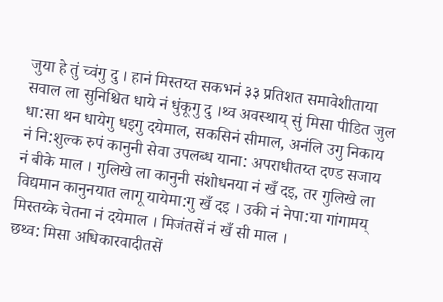जुया हे तुं च्वंगु दु । हानं मिस्तय्त सकभनं ३३ प्रतिशत समावेशीताया सवाल ला सुनिश्चित धाये नं धुंकूगु दु ।थ्व अवस्थाय् सुं मिसा पीडित जुल धा:सा थन धायेगु धइगु दयेमाल, सकसिनं सीमाल, अनंलि उगु निकाय नं नि:शुल्क रुपं कानुनी सेवा उपलब्ध याना: अपराधीतय्त दण्ड सजाय नं बीके माल । गुलिखे ला कानुनी संशोधनया नं खँ दइ, तर गुलिखे ला विद्यमान कानुनयात लागू यायेमा:गु खँ दइ । उकी नं नेपा:या गांगामय् मिस्तय्के चेतना नं दयेमाल । मिजंतसें नं खँ सी माल ।
छथ्व: मिसा अधिकारवादीतसें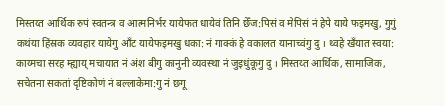मिस्तय्त आर्थिक रुपं स्वतन्त्र व आत्मनिर्भर यायेफत धायेवं तिनि छेँज:पिसं व मेपिसं नं हेपे याये फइमखु, गुगुं कथंया हिंस्रक व्यवहार यायेगु आँट यायेफइमखु धका: नं गाक्कं हे वकालत यानाच्वंगु दु । थ्वहे खँयात स्वया: काय्मचा सरह म्ह्याय् मचायात नं अंश बीगु कानुनी व्यवस्था नं जुइधुंकूगु दु । मिस्तय्त आर्थिक, सामाजिक, सचेतना सकतां दृष्टिकोणं नं बल्लाकेमा:गु नं छगू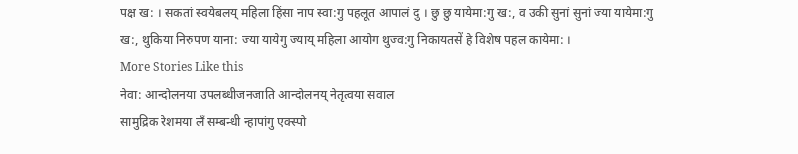पक्ष ख: । सकतां स्वयेबलय् महिला हिंसा नाप स्वा:गु पहलूत आपालं दु । छु छु यायेमा:गु ख:, व उकी सुनां सुनां ज्या यायेमा:गु ख:, थुकिया निरुपण याना: ज्या यायेगु ज्याय् महिला आयोग थुज्व:गु निकायतसें हे विशेष पहल कायेमा: ।
More Stories Like this
नेवा: आन्दोलनया उपलब्धीजनजाति आन्दोलनय् नेतृत्वया सवाल
सामुद्रिक रेशमया लँ सम्बन्धी न्हापांगु एक्स्पो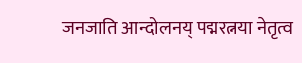जनजाति आन्दोलनय् पद्मरत्नया नेतृत्व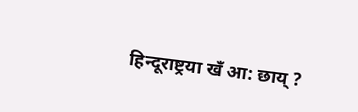हिन्दूराष्ट्रया खँ आ: छाय् ?